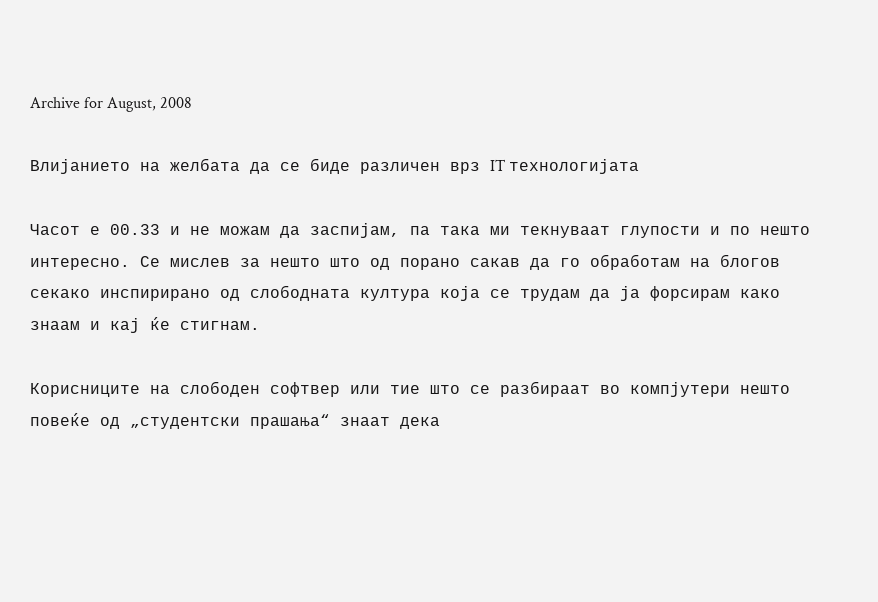Archive for August, 2008

Влијанието на желбата да се биде различен врз IT технологијата

Часот е 00.33 и не можам да заспијам, па така ми текнуваат глупости и по нешто интересно. Се мислев за нешто што од порано сакав да го обработам на блогов секако инспирирано од слободната култура која се трудам да ја форсирам како знаам и кај ќе стигнам.

Корисниците на слободен софтвер или тие што се разбираат во компјутери нешто повеќе од „студентски прашања“ знаат дека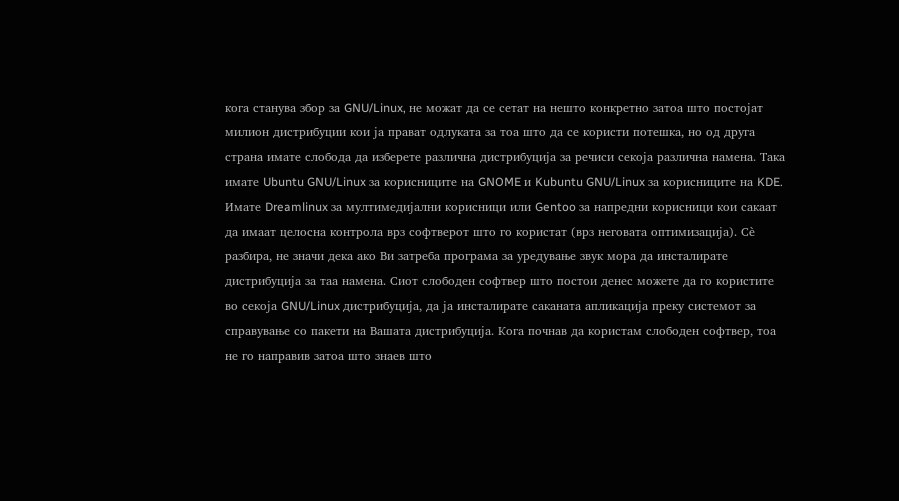кога станува збор за GNU/Linux, не можат да се сетат на нешто конкретно затоа што постојат милион дистрибуции кои ја прават одлуката за тоа што да се користи потешка, но од друга страна имате слобода да изберете различна дистрибуција за речиси секоја различна намена. Така имате Ubuntu GNU/Linux за корисниците на GNOME и Kubuntu GNU/Linux за корисниците на KDE. Имате Dreamlinux за мултимедијални корисници или Gentoo за напредни корисници кои сакаат да имаат целосна контрола врз софтверот што го користат (врз неговата оптимизација). Сѐ разбира, не значи дека ако Ви затреба програма за уредување звук мора да инсталирате дистрибуција за таа намена. Сиот слободен софтвер што постои денес можете да го користите во секоја GNU/Linux дистрибуција, да ја инсталирате саканата апликација преку системот за справување со пакети на Вашата дистрибуција. Кога почнав да користам слободен софтвер, тоа не го направив затоа што знаев што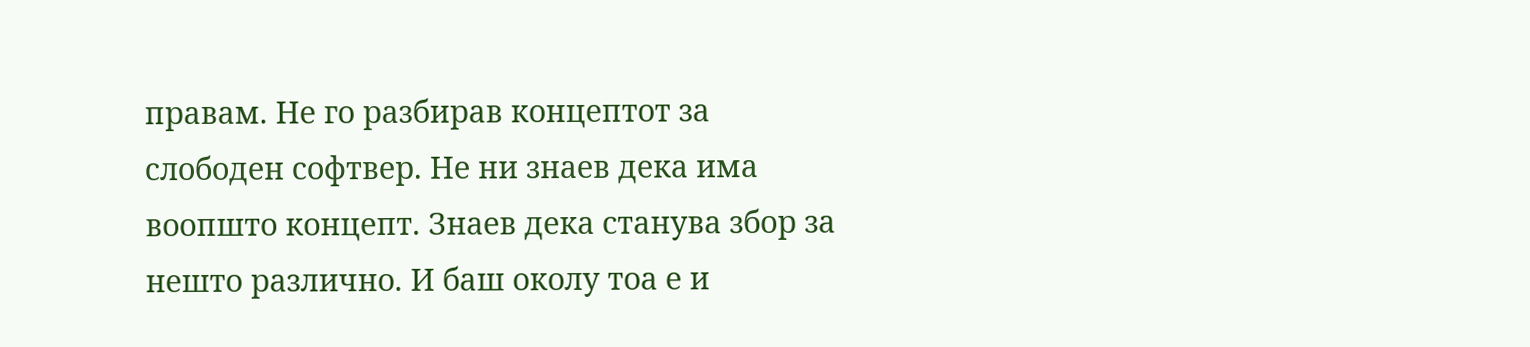правам. Не го разбирав концептот за слободен софтвер. Не ни знаев дека има воопшто концепт. Знаев дека станува збор за нешто различно. И баш околу тоа е и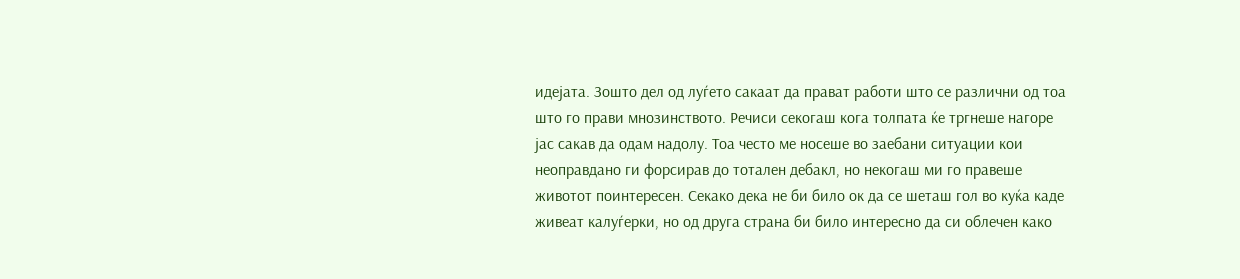идејата. Зошто дел од луѓето сакаат да прават работи што се различни од тоа што го прави мнозинството. Речиси секогаш кога толпата ќе тргнеше нагоре јас сакав да одам надолу. Тоа често ме носеше во заебани ситуации кои неоправдано ги форсирав до тотален дебакл, но некогаш ми го правеше животот поинтересен. Секако дека не би било ок да се шеташ гол во куќа каде живеат калуѓерки, но од друга страна би било интересно да си облечен како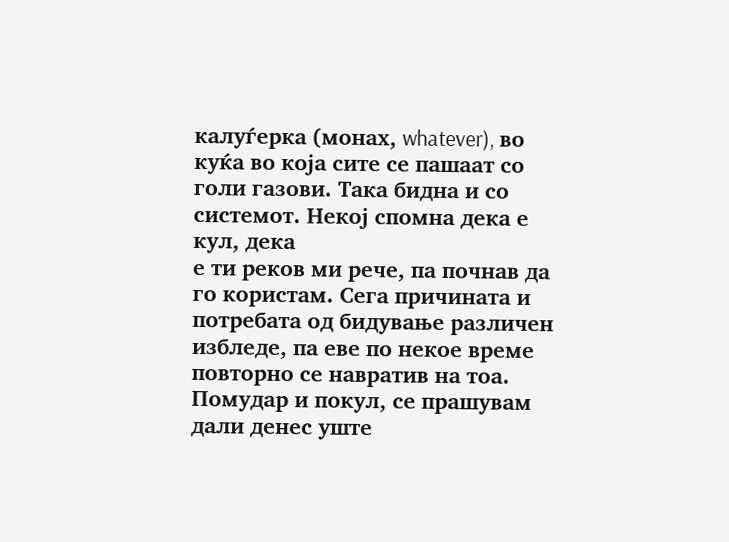калуѓерка (монах, whatever), во куќа во која сите се пашаат со голи газови. Така бидна и со системот. Некој спомна дека е кул, дека
е ти реков ми рече, па почнав да го користам. Сега причината и потребата од бидување различен избледе, па еве по некое време повторно се навратив на тоа. Помудар и покул, се прашувам дали денес уште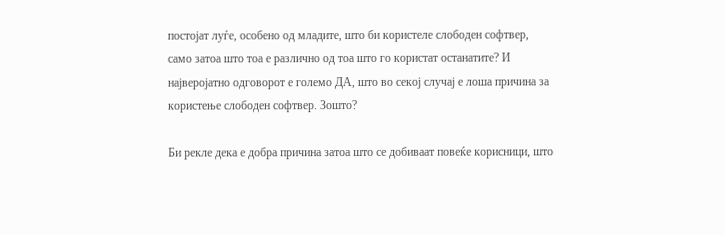постојат луѓе, особено од младите, што би користеле слободен софтвер, само затоа што тоа е различно од тоа што го користат останатите? И најверојатно одговорот е големо ДА, што во секој случај е лоша причина за користење слободен софтвер. Зошто?

Би рекле дека е добра причина затоа што се добиваат повеќе корисници, што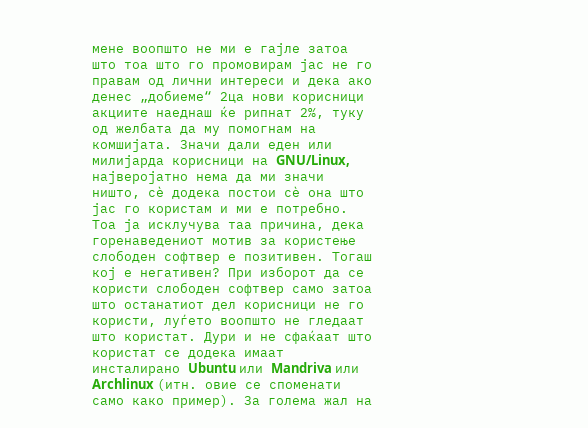мене воопшто не ми е гајле затоа што тоа што го промовирам јас не го правам од лични интереси и дека ако денес „добиеме“ 2ца нови корисници акциите наеднаш ќе рипнат 2%, туку од желбата да му помогнам на комшијата. Значи дали еден или милијарда корисници на GNU/Linux, најверојатно нема да ми значи ништо, сѐ додека постои сѐ она што јас го користам и ми е потребно. Тоа ја исклучува таа причина, дека горенаведениот мотив за користење слободен софтвер е позитивен. Тогаш кој е негативен? При изборот да се користи слободен софтвер само затоа што останатиот дел корисници не го користи, луѓето воопшто не гледаат што користат. Дури и не сфаќаат што користат се додека имаат инсталирано Ubuntu или Mandriva или Archlinux (итн. овие се споменати само како пример). За голема жал на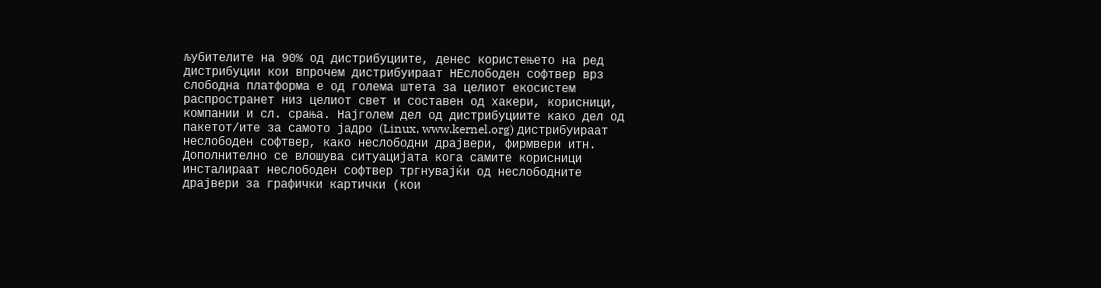љубителите на 90% од дистрибуциите, денес користењето на ред дистрибуции кои впрочем дистрибуираат НЕслободен софтвер врз слободна платформа е од голема штета за целиот екосистем распространет низ целиот свет и составен од хакери, корисници, компании и сл. срања. Најголем дел од дистрибуциите како дел од пакетот/ите за самото јадро (Linux, www.kernel.org) дистрибуираат неслободен софтвер, како неслободни драјвери, фирмвери итн. Дополнително се влошува ситуацијата кога самите корисници инсталираат неслободен софтвер тргнувајќи од неслободните драјвери за графички картички (кои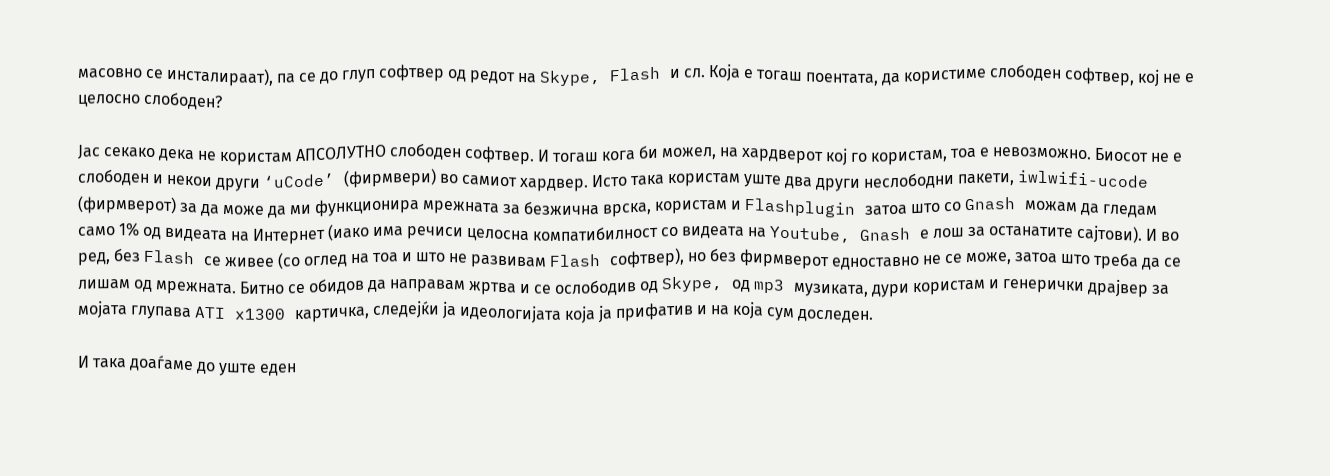масовно се инсталираат), па се до глуп софтвер од редот на Skype, Flash и сл. Која е тогаш поентата, да користиме слободен софтвер, кој не е целосно слободен?

Јас секако дека не користам АПСОЛУТНО слободен софтвер. И тогаш кога би можел, на хардверот кој го користам, тоа е невозможно. Биосот не е слободен и некои други ‘uCode’ (фирмвери) во самиот хардвер. Исто така користам уште два други неслободни пакети, iwlwifi-ucode (фирмверот) за да може да ми функционира мрежната за безжична врска, користам и Flashplugin затоа што со Gnash можам да гледам само 1% од видеата на Интернет (иако има речиси целосна компатибилност со видеата на Youtube, Gnash е лош за останатите сајтови). И во ред, без Flash се живее (со оглед на тоа и што не развивам Flash софтвер), но без фирмверот едноставно не се може, затоа што треба да се лишам од мрежната. Битно се обидов да направам жртва и се ослободив од Skype, од mp3 музиката, дури користам и генерички драјвер за мојата глупава ATI x1300 картичка, следејќи ја идеологијата која ја прифатив и на која сум доследен.

И така доаѓаме до уште еден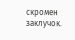скромен заклучок.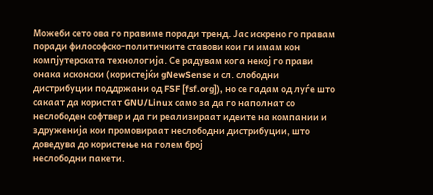Можеби сето ова го правиме поради тренд. Јас искрено го правам поради философско-политичките ставови кои ги имам кон компјутерската технологија. Се радувам кога некој го прави онака исконски (користејќи gNewSense и сл. слободни
дистрибуции поддржани од FSF [fsf.org]), но се гадам од луѓе што сакаат да користат GNU/Linux само за да го наполнат со неслободен софтвер и да ги реализираат идеите на компании и здруженија кои промовираат неслободни дистрибуции, што доведува до користење на голем број
неслободни пакети.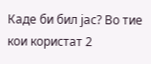Каде би бил јас? Во тие кои користат 2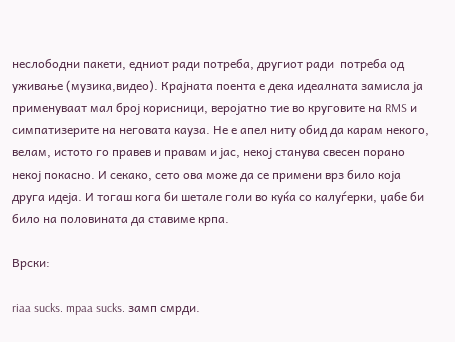неслободни пакети, едниот ради потреба, другиот ради  потреба од уживање (музика,видео). Крајната поента е дека идеалната замисла ја применуваат мал број корисници, веројатно тие во круговите на RMS и симпатизерите на неговата кауза. Не е апел ниту обид да карам некого, велам, истото го правев и правам и јас, некој станува свесен порано некој покасно. И секако, сето ова може да се примени врз било која друга идеја. И тогаш кога би шетале голи во куќа со калуѓерки, џабе би било на половината да ставиме крпа.

Врски:

riaa sucks. mpaa sucks. замп смрди.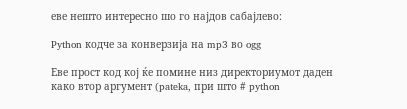еве нешто интересно шо го најдов сабајлево:

Python кодче за конверзија на mp3 во ogg

Еве прост код кој ќе помине низ директориумот даден како втор аргумент (pateka, при што # python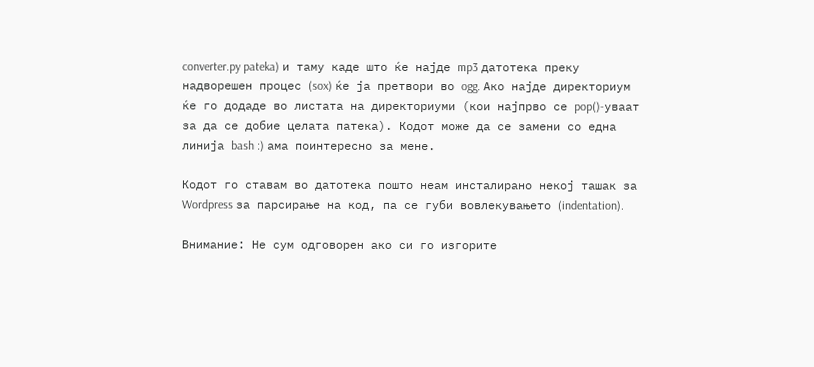converter.py pateka) и таму каде што ќе најде mp3 датотека преку надворешен процес (sox) ќе ја претвори во ogg. Ако најде директориум ќе го додаде во листата на директориуми (кои најпрво се pop()-уваат за да се добие целата патека). Кодот може да се замени со една линија bash :) ама поинтересно за мене.

Кодот го ставам во датотека пошто неам инсталирано некој ташак за Wordpress за парсирање на код, па се губи вовлекувањето (indentation).

Внимание: Не сум одговорен ако си го изгорите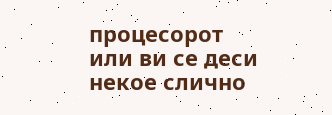процесорот или ви се деси некое слично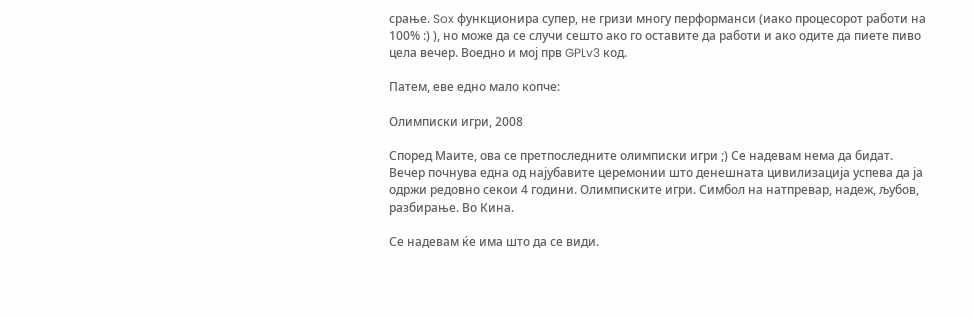срање. Sox функционира супер, не гризи многу перформанси (иако процесорот работи на 100% :) ), но може да се случи сешто ако го оставите да работи и ако одите да пиете пиво цела вечер. Воедно и мој прв GPLv3 код.

Патем, еве едно мало копче:

Олимписки игри, 2008

Според Маите, ова се претпоследните олимписки игри ;) Се надевам нема да бидат. Вечер почнува една од најубавите церемонии што денешната цивилизација успева да ја одржи редовно секои 4 години. Олимписките игри. Симбол на натпревар, надеж, љубов, разбирање. Во Кина.

Се надевам ќе има што да се види.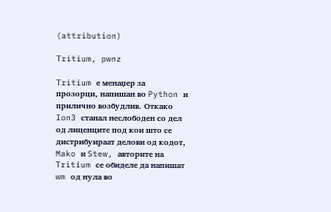(attribution)

Tritium, pwnz

Tritium е менаџер за прозорци, напишан во Python и прилично возбудлив. Откако Ion3 станал неслободен со дел од лиценците под кои што се дистрибуираат делови од кодот, Mako и Stew, авторите на Tritium се обиделе да напишат wm од нула во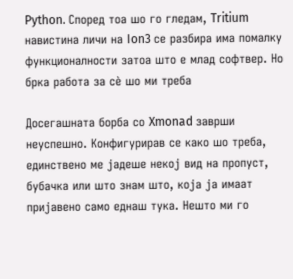Python. Според тоа шо го гледам, Tritium навистина личи на Ion3 се разбира има помалку функционалности затоа што е млад софтвер. Но брка работа за сѐ шо ми треба

Досегашната борба со Xmonad заврши неуспешно. Конфигурирав се како шо треба, единствено ме јадеше некој вид на пропуст, бубачка или што знам што, која ја имаат пријавено само еднаш тука. Нешто ми го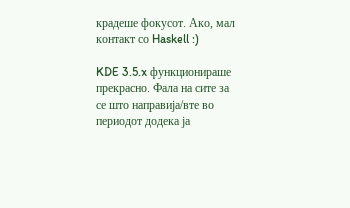крадеше фокусот. Ако, мал контакт со Haskell :)

KDE 3.5.x функционираше прекрасно. Фала на сите за се што направија/вте во периодот додека ја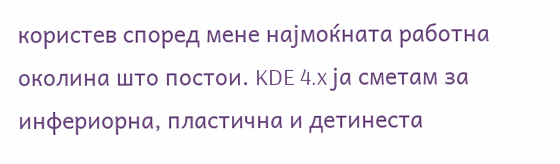користев според мене најмоќната работна околина што постои. KDE 4.x ја сметам за инфериорна, пластична и детинеста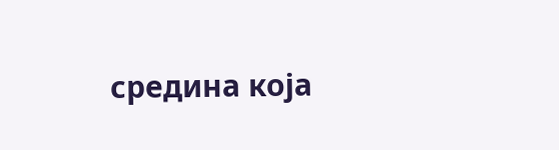средина која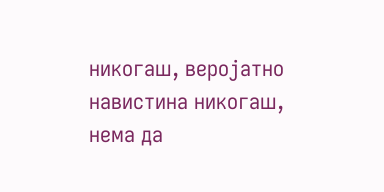никогаш, веројатно навистина никогаш, нема да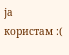ја користам :(